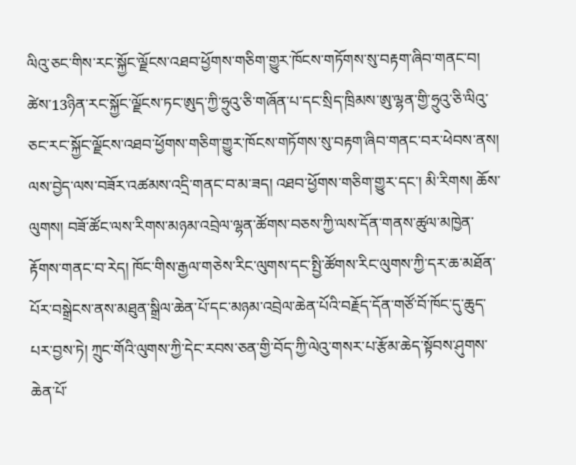ལིའུ་ཅང་གིས་རང་སྐྱོང་ལྗོངས་འཐབ་ཕྱོགས་གཅིག་གྱུར་ཁོངས་གཏོགས་སུ་བརྟག་ཞིབ་གནང་བ།
ཚེས་13ཉིན་རང་སྐྱོང་ལྗོངས་ཏང་ཨུད་ཀྱི་ཧྲུའུ་ཅི་གཞོན་པ་དང་སྲིད་ཁྲིམས་ཨུ་ལྷན་གྱི་ཧྲུའུ་ཅི་ལིའུ་ཅང་རང་སྐྱོང་ལྗོངས་འཐབ་ཕྱོགས་གཅིག་གྱུར་ཁོངས་གཏོགས་སུ་བརྟག་ཞིབ་གནང་བར་ཕེབས་ནས། ལས་བྱེད་ལས་བཟོར་འཚམས་འདྲི་གནང་བ་མ་ཟད། འཐབ་ཕྱོགས་གཅིག་གྱུར་དང་། མི་རིགས། ཆོས་ལུགས། བཟོ་ཚོང་ལས་རིགས་མཉམ་འབྲེལ་ལྷན་ཚོགས་བཅས་ཀྱི་ལས་དོན་གནས་ཚུལ་མཁྱེན་རྟོགས་གནང་བ་རེད། ཁོང་གིས་རྒྱལ་གཅེས་རིང་ལུགས་དང་སྤྱི་ཚོགས་རིང་ལུགས་ཀྱི་དར་ཆ་མཐོན་པོར་བསྒྲེངས་ནས་མཐུན་སྒྲིལ་ཆེན་པོ་དང་མཉམ་འབྲེལ་ཆེན་པོའི་བརྗོད་དོན་གཙོ་བོ་ཁོང་དུ་ཆུད་པར་བྱས་ཏེ། ཀྲུང་གོའི་ལུགས་ཀྱི་དེང་རབས་ཅན་གྱི་བོད་ཀྱི་ལེའུ་གསར་པ་རྩོམ་ཆེད་སྟོབས་ཤུགས་ཆེན་པོ་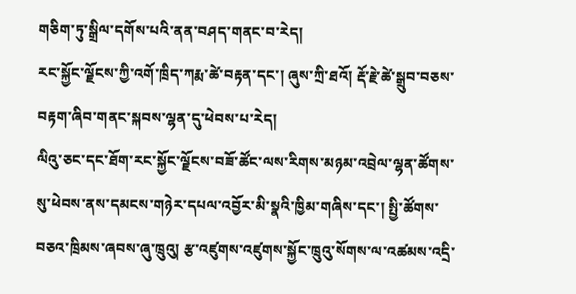གཅིག་ཏུ་སྒྲིལ་དགོས་པའི་ནན་བཤད་གནང་བ་རེད།
རང་སྐྱོང་ལྗོངས་ཀྱི་འགོ་ཁྲིད་ཀརྨ་ཚེ་བརྟན་དང་། ཞུས་ཀྲི་ཐའོ། རྡོ་རྗེ་ཚེ་སྒྲུབ་བཅས་བརྟག་ཞིབ་གནང་སྐབས་ལྷན་དུ་ཕེབས་པ་རེད།
ལིའུ་ཅང་དང་ཐོག་རང་སྐྱོང་ལྗོངས་བཟོ་ཚོང་ལས་རིགས་མཉམ་འབྲེལ་ལྷན་ཚོགས་སུ་ཕེབས་ནས་དམངས་གཉེར་དཔལ་འབྱོར་མི་སྣའི་ཁྱིམ་གཞིས་དང་། སྤྱི་ཚོགས་བཅའ་ཁྲིམས་ཞབས་ཞུ་ཁྲུའུ། རྩ་འཛུགས་འཛུགས་སྐྱོང་ཁྲུའུ་སོགས་ལ་འཚམས་འདྲི་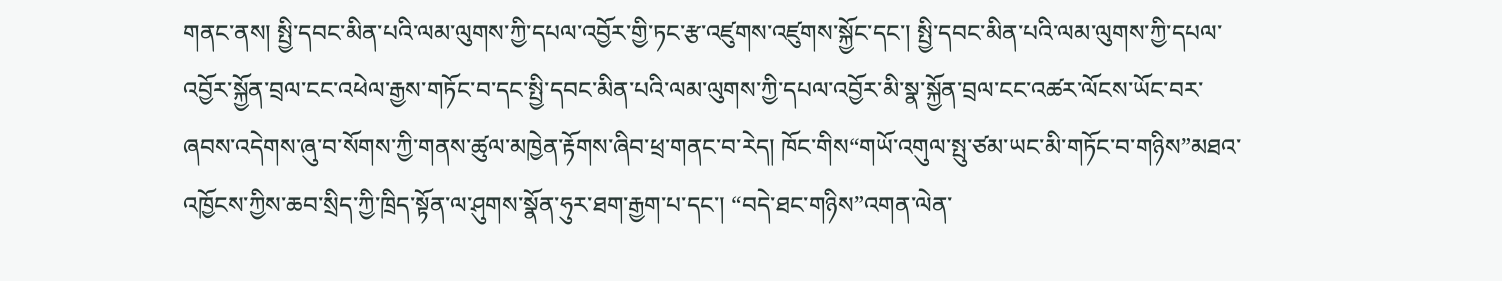གནང་ནས། སྤྱི་དབང་མིན་པའི་ལམ་ལུགས་ཀྱི་དཔལ་འབྱོར་གྱི་ཏང་རྩ་འཛུགས་འཛུགས་སྐྱོང་དང་། སྤྱི་དབང་མིན་པའི་ལམ་ལུགས་ཀྱི་དཔལ་འབྱོར་སྐྱོན་བྲལ་ངང་འཕེལ་རྒྱས་གཏོང་བ་དང་སྤྱི་དབང་མིན་པའི་ལམ་ལུགས་ཀྱི་དཔལ་འབྱོར་མི་སྣ་སྐྱོན་བྲལ་ངང་འཚར་ལོངས་ཡོང་བར་ཞབས་འདེགས་ཞུ་བ་སོགས་ཀྱི་གནས་ཚུལ་མཁྱེན་རྟོགས་ཞིབ་ཕྲ་གནང་བ་རེད། ཁོང་གིས“གཡོ་འགུལ་སྤུ་ཙམ་ཡང་མི་གཏོང་བ་གཉིས”མཐའ་འཁྱོངས་ཀྱིས་ཆབ་སྲིད་ཀྱི་ཁྲིད་སྟོན་ལ་ཤུགས་སྣོན་ཧུར་ཐག་རྒྱག་པ་དང་། “བདེ་ཐང་གཉིས”འགན་ལེན་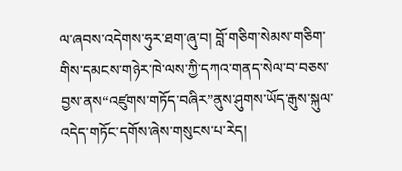ལ་ཞབས་འདེགས་ཧུར་ཐག་ཞུ་བ། བློ་གཅིག་སེམས་གཅིག་གིས་དམངས་གཉེར་ཁེ་ལས་ཀྱི་དཀའ་གནད་སེལ་བ་བཅས་བྱས་ནས“འཛུགས་གཏོད་བཞིར”ནུས་ཤུགས་ཡོད་རྒུས་སྐུལ་འདེད་གཏོང་དགོས་ཞེས་གསུངས་པ་རེད།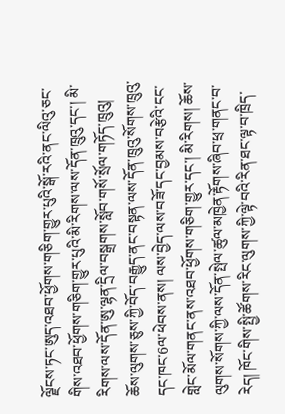ལྗོངས་ཏང་ཨུད་འཐབ་ཕྱོགས་གཅིག་གྱུར་པུའི་སྒོ་རའི་ནང་ལིའུ་ཅང་གིས་འཐབ་ཕྱོགས་གཅིག་གྱུར་པུའི་མི་རིགས་ལས་དོན་ཁྲུའུ་དང་། མི་རིགས་ལས་དོན་ཨུ་ལྷན་དྲིལ་བསྒྲགས་སློབ་གསོ་སྲོལ་གཏོད་ཁྲུའུ། ཆོས་ལུགས་ཅུས་ཀྱི་བོད་བརྒྱུད་ནང་བསྟན་ལས་དོན་ཁྲུའུ་སོགས་ཁྲུའུ་དང་ཁང་6ལ་ཕེབས་ནས། ལས་བྱེད་ལས་བཟོ་དང་བྱམས་བརྩེའི་ངང་གླེང་མོལ་གནང་ནས་འཐབ་ཕྱོགས་གཅིག་གྱུར་དང་། མི་རིགས། ཆོས་ལུགས་སོགས་ཀྱི་ལས་དོན་སྤེལ་ཚུལ་མཁྱེན་རྟོགས་ཞིབ་ཕྲ་གནང་བ་རེད། ཁོང་གིས་སྤྱི་ཚོགས་རིང་ལུགས་ཀྱི་ལྟེ་བའི་རིན་ཐང་ལྟ་བ་ཁྲིད་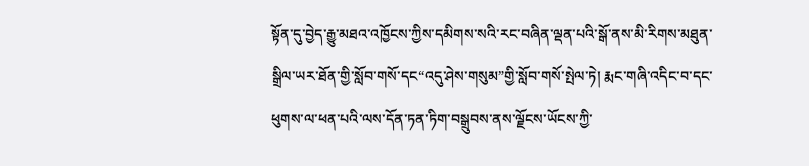སྟོན་དུ་བྱེད་རྒྱུ་མཐའ་འཁྱོངས་ཀྱིས་དམིགས་སའི་རང་བཞིན་ལྡན་པའི་སྒོ་ནས་མི་རིགས་མཐུན་སྒྲིལ་ཡར་ཐོན་གྱི་སློབ་གསོ་དང“འདུ་ཤེས་གསུམ”གྱི་སློབ་གསོ་སྤེལ་ཏེ། རྨང་གཞི་འདིང་བ་དང་ཕུགས་ལ་ཕན་པའི་ལས་དོན་ཏན་ཏིག་བསྒྲུབས་ནས་ལྗོངས་ཡོངས་ཀྱི་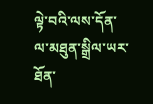ལྟེ་བའི་ལས་དོན་ལ་མཐུན་སྒྲིལ་ཡར་ཐོན་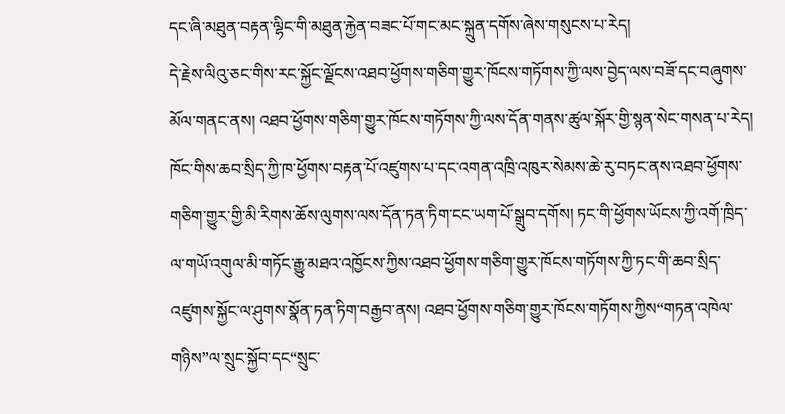དང་ཞི་མཐུན་བརྟན་ལྷིང་གི་མཐུན་རྐྱེན་བཟང་པོ་གང་མང་སྐྲུན་དགོས་ཞེས་གསུངས་པ་རེད།
དེ་རྗེས་ལིའུ་ཅང་གིས་རང་སྐྱོང་ལྗོངས་འཐབ་ཕྱོགས་གཅིག་གྱུར་ཁོངས་གཏོགས་ཀྱི་ལས་བྱེད་ལས་བཟོ་དང་བཞུགས་མོལ་གནང་ནས། འཐབ་ཕྱོགས་གཅིག་གྱུར་ཁོངས་གཏོགས་ཀྱི་ལས་དོན་གནས་ཚུལ་སྐོར་གྱི་སྙན་སེང་གསན་པ་རེད། ཁོང་གིས་ཆབ་སྲིད་ཀྱི་ཁ་ཕྱོགས་བརྟན་པོ་འཛུགས་པ་དང་འགན་འཁྲི་འཁུར་སེམས་ཆེ་རུ་བཏང་ནས་འཐབ་ཕྱོགས་གཅིག་གྱུར་གྱི་མི་རིགས་ཆོས་ལུགས་ལས་དོན་ཏན་ཏིག་ངང་ཡག་པོ་སྒྲུབ་དགོས། ཏང་གི་ཕྱོགས་ཡོངས་ཀྱི་འགོ་ཁྲིད་ལ་གཡོ་འགུལ་མི་གཏོང་རྒྱུ་མཐའ་འཁྱོངས་ཀྱིས་འཐབ་ཕྱོགས་གཅིག་གྱུར་ཁོངས་གཏོགས་ཀྱི་ཏང་གི་ཆབ་སྲིད་འཛུགས་སྐྱོང་ལ་ཤུགས་སྣོན་ཏན་ཏིག་བརྒྱབ་ནས། འཐབ་ཕྱོགས་གཅིག་གྱུར་ཁོངས་གཏོགས་ཀྱིས“གཏན་འཁེལ་གཉིས”ལ་སྲུང་སྐྱོབ་དང“སྲུང་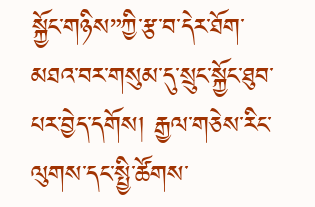སྐྱོང་གཉིས”ཀྱི་རྩ་བ་དེར་ཐོག་མཐའ་བར་གསུམ་དུ་སྲུང་སྐྱོང་ཐུབ་པར་བྱེད་དགོས། རྒྱལ་གཅེས་རིང་ལུགས་དང་སྤྱི་ཚོགས་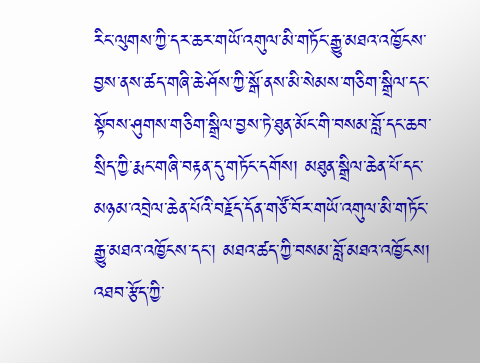རིང་ལུགས་ཀྱི་དར་ཆར་གཡོ་འགུལ་མི་གཏོང་རྒྱུ་མཐའ་འཁྱོངས་བྱས་ནས་ཚད་གཞི་ཆེ་ཤོས་ཀྱི་སྒོ་ནས་མི་སེམས་གཅིག་སྒྲིལ་དང་སྟོབས་ཤུགས་གཅིག་སྒྲིལ་བྱས་ཏེ་ཐུན་མོང་གི་བསམ་བློ་དང་ཆབ་སྲིད་ཀྱི་རྨང་གཞི་བརྟན་དུ་གཏོང་དགོས། མཐུན་སྒྲིལ་ཆེན་པོ་དང་མཉམ་འབྲེལ་ཆེན་པོའི་བརྗོད་དོན་གཙོ་བོར་གཡོ་འགུལ་མི་གཏོང་རྒྱུ་མཐའ་འཁྱོངས་དང་། མཐའ་ཚད་ཀྱི་བསམ་བློ་མཐའ་འཁྱོངས། འཐབ་རྩོད་ཀྱི་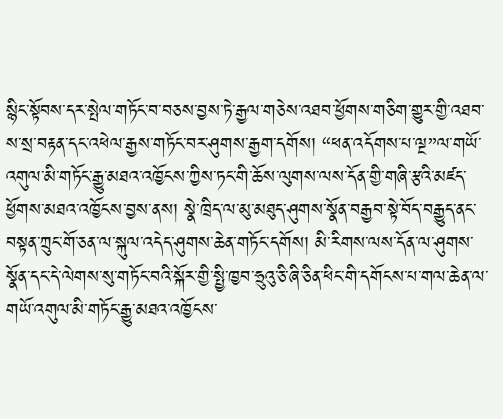སྙིང་སྟོབས་དར་སྤེལ་གཏོང་བ་བཅས་བྱས་ཏེ་རྒྱལ་གཅེས་འཐབ་ཕྱོགས་གཅིག་གྱུར་གྱི་འཐབ་ས་སྲ་བརྟན་དང་འཕེལ་རྒྱས་གཏོང་བར་ཤུགས་རྒྱག་དགོས། “ཕན་འདོགས་པ་ལྔ”ལ་གཡོ་འགུལ་མི་གཏོང་རྒྱུ་མཐའ་འཁྱོངས་ཀྱིས་ཏང་གི་ཆོས་ལུགས་ལས་དོན་གྱི་གཞི་རྩའི་མཛད་ཕྱོགས་མཐའ་འཁྱོངས་བྱས་ནས། སྣེ་ཁྲིད་ལ་མུ་མཐུད་ཤུགས་སྣོན་བརྒྱབ་སྟེ་བོད་བརྒྱུད་ནང་བསྟན་ཀྲུང་གོ་ཅན་ལ་སྐུལ་འདེད་ཤུགས་ཆེན་གཏོང་དགོས། མི་རིགས་ལས་དོན་ལ་ཤུགས་སྣོན་དང་དེ་ལེགས་སུ་གཏོང་བའི་སྐོར་གྱི་སྤྱི་ཁྱབ་ཧྲུའུ་ཅི་ཞི་ཅིན་ཕིང་གི་དགོངས་པ་གལ་ཆེན་ལ་གཡོ་འགུལ་མི་གཏོང་རྒྱུ་མཐའ་འཁྱོངས་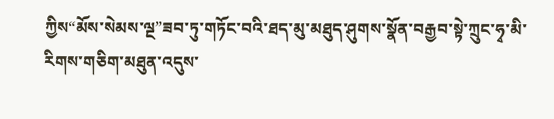ཀྱིས“མོས་སེམས་ལྔ”ཟབ་ཏུ་གཏོང་བའི་ཐད་མུ་མཐུད་ཤུགས་སྣོན་བརྒྱབ་སྟེ་ཀྲུང་ཧྭ་མི་རིགས་གཅིག་མཐུན་འདུས་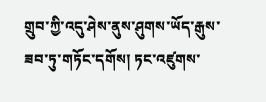གྲུབ་ཀྱི་འདུ་ཤེས་ནུས་ཤུགས་ཡོད་རྒུས་ཟབ་ཏུ་གཏོང་དགོས། ཏང་འཛུགས་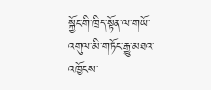སྐྱོང་གི་ཁྲིད་སྟོན་ལ་གཡོ་འགུལ་མི་གཏོང་རྒྱུ་མཐའ་འཁྱོངས་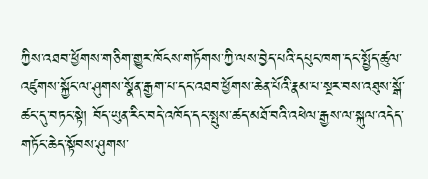ཀྱིས་འཐབ་ཕྱོགས་གཅིག་གྱུར་ཁོངས་གཏོགས་ཀྱི་ལས་བྱེད་པའི་དཔུང་ཁག་དང་སྤྱོད་ཚུལ་འཛུགས་སྐྱོང་ལ་ཤུགས་སྣོན་རྒྱག་པ་དང་འཐབ་ཕྱོགས་ཆེན་པོའི་རྣམ་པ་སྔར་བས་འཐུས་སྒོ་ཚང་དུ་བཏང་སྟེ། བོད་ཡུན་རིང་བདེ་འཁོད་དང་སྤུས་ཚད་མཐོ་བའི་འཕེལ་རྒྱས་ལ་སྐུལ་འདེད་གཏོང་ཆེད་སྟོབས་ཤུགས་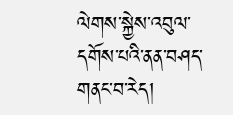ལེགས་སྐྱེས་འབུལ་དགོས་པའི་ནན་བཤད་གནང་བ་རེད།